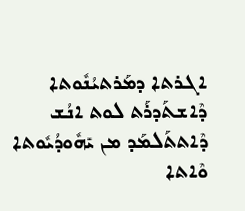ܐܓܪܬܐ ܕܡܰܪܬܝܳܢܽܘܬܐ ܕܶܐܫܬܰܕܪܰܬ ܠܘܬ ܐܢܳܫ ܕܶܐܬܬܰܠܡܰܕ ܡܢ ܝܺܗܽܘܕܳܝܽܘܬܐ ܘܶܐܬܐ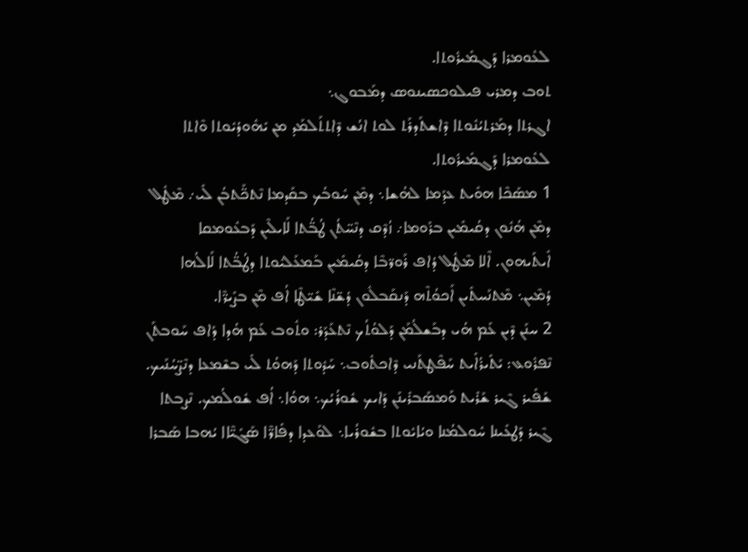ܠܥܽܘܡܪܐ ܕܰܓܡܺܝܪܽܘܬܐ.
ܬܘܒ ܕܡܪܝ ܦܝܠܘܟܣܝܢܘܣ ܕܡܰܒܘܓ܆
ܐܓܪܬܐ ܕܡܰܪܬܝܳܢܽܘܬܐ ܕܶܐܫܬܰܕܪܰܬ ܠܘܬ ܐܢܳܫ ܕܶܐܬܬܰܠܡܰܕ ܡܢ ܝܺܗܽܘܕܳܝܽܘܬܐ ܘܶܐܬܐ ܠܥܽܘܡܪܐ ܕܰܓܡܺܝܪܽܘܬܐ.
1 ܡܣܰܟܶܐ ܗܘܺܝܬ ܥܕܰܡܐ ܠܗܳܫܐ܆ ܕܡܶܢ ܚܽܘܒܳܟ ܒܩܰܕܡܐ ܢܶܬܟ̈ܰܬܒܳܢ ܠܺܝ܇ ܡܶܛܽܠ ܕܡܶܢ ܗܳܢܽܘܢ ܕܩܳܝܡܺܝܢ ܒܪܰܘܡܐ܇ ܙܳܕܶܩ ܕܢܶܚ̈ܬܳܢ ܛܳܒ̈ܳܬܐ ܠܰܐܝܠܶܝܢ ܕܰܒܥܽܘܡܩܐ ܐܺܝܬܰܝܗܘܢ. ܐܶܠܐ ܡܶܛܽܠ ܕܳܐܦ ܪܰܘܖ̈ܒܶܐ ܕܩܳܝܡܺܝܢ ܒܰܡܥܰܠܝܽܘܬܐ ܕܛܳܒ̈ܳܬܐ ܠܰܐܠܳܗܐ ܕܳܡܶܝܢ܆ ܡܶܬܢܰܚܬܺܝܢ ܐܰܟܘܳܬܶܗ ܕܰܢܩܰܒܠܽܘܢ ܕܳܫ̈ܢܶܐ ܫܺܝ̈ܛܶܐ ܐܳܦ ܡܶܢ ܒܨܺܝܪ̈ܶܐ.
2 ܚܢܰܢ ܕܶܝܢ ܥܰܡ ܗܳܝ ܕܒܰܫܠܳܡܰܢ ܕܰܠܘܳܬܳܟ ܢܶܬܥܰܕܰܪ: ܘܬܽܘܒ ܥܰܡ ܗܳܕܐ ܕܳܐܦ ܚܰܘܒܬܰܢ ܢܶܦܪܽܘܥ: ܝܰܬܺܝܪܳܐܺܝܬ ܚܰܦܶܛܬܰܢܝ ܕܶܐܟܬܽܘܒ܆ ܚܰܕܽܘܬܐ ܕܰܗܘܳܬ ܠܺܝ ܒܫܶܡܥܐ ܕܢܶܨ̈ܚܳܢܰܝܟ. ܫܰܦܺܝܪ ܓܶܝܪ ܫܰܪܺܝܬ ܘܰܡܣܰܒܪܺܝܢܰܢ ܕܰܐܝܟ ܫܽܘܪܳܝܳܟ܆ ܗܘܳܐ܆ ܐܳܦ ܫܽܘܠܳܡܟ. ܢܶܨܒܬܐ ܓܶܝܪ ܕܰܛܥܺܝܢܐ ܚܽܘܠܡܳܢܐ ܘܝܳܐܝܽܘܬܐ ܒܫܽܘܪܳܝܐ܆ ܠܘܰܥܕܐ ܕܦܺܐܪ̈ܶܐ ܣܰܓܺܝ̈ܶܐܐ ܝܳܗܒܐ ܣܰܒܪܐ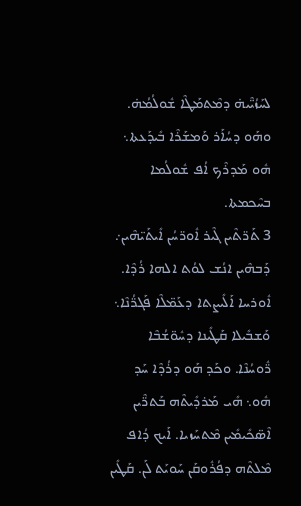ܠܚܰܙܳܝ̈ܶܝܗ̇ ܕܡܶܬܡܰܛܶܐ ܫܽܘܠܳܡܳܗ̇. ܘܗܰܘ ܕܚܳܐܰܪ ܘܰܡܫܰܪܶܐ ܒܺܝܕܰܥܬܐ܆ ܗܽܘ ܡܰܕܪܶܟ ܐܳܦ ܫܽܘܠܳܡܐ ܒܚܶܟܡܬܐ.
3 ܬܰܪ̈ܬܶܝܢ ܓܶܝܪ ܐܽܘܪ̈ܚܳܢ ܐܺܝܬܰܝ̈ܗܶܝܢ܇ ܕܰܒܗܶܝܢ ܐܢܳܫ ܠܘܳܬ ܐܠܗܐ ܪܳܕܶܐ. ܐܽܘܪܚܐ ܐܰܠܺܝܨܬܐ ܕܥܰܡ̈ܠܶܐ ܦܰܓܪ̈ܳܢܶܐ܆ ܘܰܫܒܺܝܠܐ ܩܰܛܺܝܢܐ ܕܚܽܘ̈ܫܳܒܶܐ ܪ̈ܽܘܚܳܢܶܐ. ܘܟܰܕ ܗܰܘ ܕܪܳܕܶܐ ܚܰܕ ܗܽܘ܆ ܗܺܝ ܡܰܪܕܺܝܬܶܗ ܒܰܬܪ̈ܶܝܢ ܐܶܣ̈ܟܺܝܡܺܝܢ ܡܶܬܚܰܙܝܐ. ܐܰܝܟ ܕܳܐܦ ܡܶܠܬܶܗ ܕܦܳܪܽܘܩܰܢ ܚܰܘܝܰܬ ܠܰܢ. ܩܰܛܺܝܢ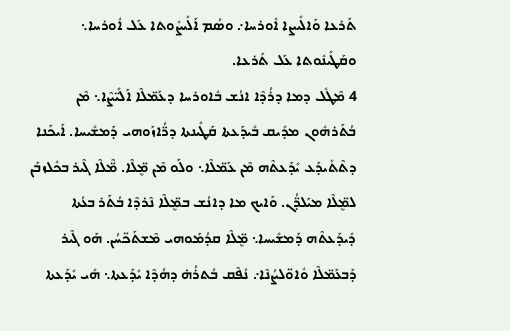ܬܰܪܥܐ ܘܰܐܠܺܝܨܐ ܐܽܘܪܚܐ܇ ܘܣܳܡ ܐܰܠܺܝܨܽܘܬܐ ܥܰܠ ܐܽܘܪܚܐ܆ ܘܩܰܛܺܝܢܽܘܬܐ ܥܰܠ ܬܰܪܥܐ.
4 ܡܶܛܽܠ ܕܡܐ ܕܪܳܕܶܐ ܐܢܳܫ ܒܽܐܘܪܚܐ ܕܥܰܡ̈ܠܶܐ ܐܰܠܺܝ̈ܨܶܐ܆ ܡܶܢ ܒܳܬܰܪܗܽܘܢ ܡܕܺܝܩ ܒܺܝܕܰܥܬܐ ܩܰܛܺܝܢܬܐ ܕܪ̈ܳܐܙܰܘܗܝ ܕܰܡܫܺܝܚܐ. ܐܰܝܟܰܢܐ ܕܬܶܬܺܝܕܰܥ ܝܺܕܰܥܬܶܗ ܡܶܢ ܥܰܡ̈ܠܶܐ܆ ܘܠܰܘ ܡܶܢ ܡܷ̈ܠܶܐ. ܡ̈ܶܠܶܐ ܓܶܝܪ ܒܟܽܠܙܒܰܢ ܠܡܷ̈ܠܶܐ ܡܝܰܠܕ̈ܳܢ. ܘܰܐܝܟ ܡܐ ܕܐܢܳܫ ܒܡܷ̈ܠܶܐ ܢܶܪܕܶܐ ܒܳܬܰܪ ܒܥܳܬܐ ܕܺܝܕܰܥܬܶܗ ܕܰܡܫܺܝܚܐ܆ ܡܷ̈ܠܶܐ ܩܕܳܡܰܘܗܝ ܡܶܫܬܰܟ̈ܚܳܢ. ܗܰܘ ܓܶܝܪ ܕܰܒܥܰܡ̈ܠܶܐ ܘܽܐܘ̈ܠܨܳܢܶܐ܇ ܢܳܦܶܩ ܒܳܬܪܳܗ̇ ܕܗܳܕܶܐ ܝܺܕܰܥܬܐ܆ ܗܺܝ ܝܺܕܰܥܬܐ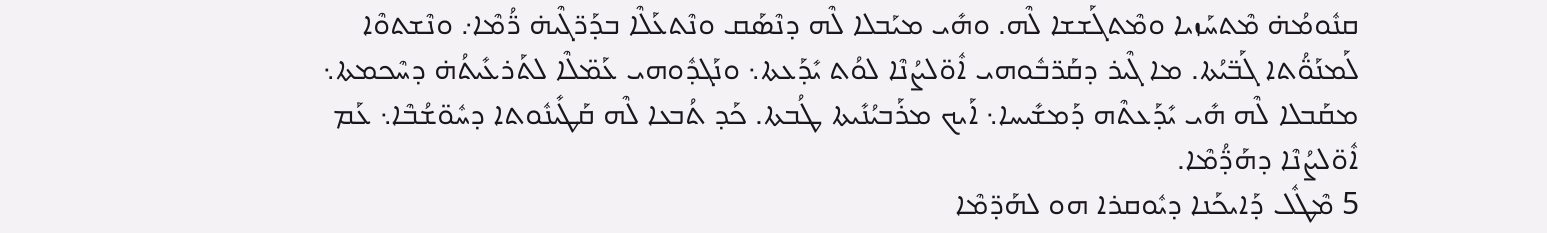ܩܢܽܘܡܳܗ̇ ܡܶܬܚܰܙܝܐ ܘܡܶܬܓܰܫܫܐ ܠܶܗ. ܘܗܺܝ ܡܝܰܒܠܐ ܠܶܗ ܕܢܶܣܰܩ ܘܢܶܬܥܰܠܶܐ ܒܕܰܪ̈ܓܶܝܗ̇ ܪ̈ܳܡܶܐ܇ ܘܢܶܫܬܘܶܐ ܠܰܡܢܰܘ̈ܳܬܐ ܓܰܒ̈ܝܳܬܐ. ܡܐ ܓܶܝܪ ܕܩܰܪ̈ܒܽܘܗܝ ܐܽܘ̈ܠܨܳܢܶܐ ܠܘܳܬ ܝܺܕܰܥܬܐ܆ ܘܢܰܓܕܽܘܗܝ ܥܰܡ̈ܠܶܐ ܠܬܰܪܥܺܝܬܳܗ̇ ܕܚܶܟܡܬܐ܆ ܡܩܰܒܠܐ ܠܶܗ ܗܺܝ ܝܺܕܰܥܬܶܗ ܕܰܡܫܺܝܚܐ܆ ܐܰܝܟ ܡܪܰܒܝܳܢܺܝܬܐ ܛܳܒܬܐ. ܟܰܕ ܬܳܒܥܐ ܠܶܗ ܩܰܛܺܝܢܽܘܬܐ ܕܚܽܘ̈ܫܳܒܶܐ܆ ܥܰܡ ܐܽܘ̈ܠܨܳܢܶܐ ܕܗܰܕ̈ܳܡܶܐ.
5 ܡܶܛܽܠ ܕܰܐܝܟܰܢܐ ܕܝܽܘܩܪܐ ܗܘ ܠܗܰܕ̈ܡܶܐ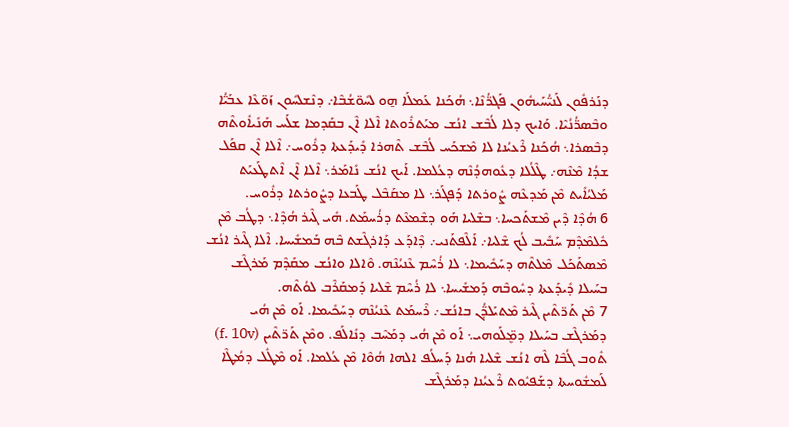ܕܢܰܪܦܽܘܢ ܠܰܢܝ̈ܳܚܰܝܗܽܘܢ ܦܰܓܪ̈ܳܢܶܐ܆ ܗܳܟܰܢܐ ܥܰܡܠܰܐ ܗ̱ܘ ܠܚܽܘ̈ܫܳܒܶܐ܇ ܕܢܶܫܠܚܽܘܢ ܙܰܘ̈ܥܶܐ ܥܒܰܝ̈ܳܐ ܘܒܶܣܪ̈ܳܢܳܝܶܐ. ܘܰܐܝܟ ܕܠܐ ܠܳܒܶܫ ܐܢܳܫ ܡܝܰܬܪܽܘܬܐ ܐܶܠܐ ܐܶܢ ܒܩܰܕܡܐ ܫܠܰܚ ܗܰܢܺܝܐܽܘܬܶܗ ܕܒܶܣܪܐ܆ ܗܳܟܰܢܐ ܪܶܥܝܳܢܐ ܠܐ ܡܶܫܟܰܚ ܠܳܒܶܫ ܬܶܗܪܐ ܕܺܝܕܰܥܬܐ ܕܪܽܘܚ܇ ܐܶܠܐ ܐܶܢ ܩܦܰܠ ܫܕܳܐ ܡܶܢܶܗ܇ ܛܶܠܳܠܐ ܕܥܽܘܗܕܳܢܶܗ ܕܥܳܠܡܐ. ܐܰܝܟ ܐܢܳܫ ܢܺܐܡܰܪ܆ ܐܶܠܐ ܐܶܢ ܐܶܬܛܰܥܝܰܬ ܡܰܠܝܳܐܺܝܬ ܡܶܢ ܡܰܕܥܶܗ ܨܽܘܪܬܐ ܕܰܦܓܰܪ܆ ܠܐ ܡܩܰܒܶܠ ܛܰܒܥܐ ܕܨܽܘܪܬܐ ܕܪܽܘܚ.
6 ܗܳܕܶܐ ܕܶܝܢ ܡܶܫܬܰܟܚܐ܆ ܒܫܶܠܝܐ ܗܰܘ ܕܫܶܡܥܶܬ ܕܪܳܚܡܰܬ. ܗܺܝ ܓܶܝܪ ܗܳܕܶܐ܆ ܕܛܳܒ ܡܶܢ ܟܽܠܡܶܕܶܡ ܚܰܒܺܝܒ ܠܳܟ ܫܶܠܝܐ܇ ܐܰܠܶܦܬܰܢܝ܇ ܕܶܐܕܰܥ ܕܰܐܪܓܶܫܬ ܒܶܗ ܒܰܡܫܺܝܚܐ. ܐܶܠܐ ܓܶܝܪ ܐܢܳܫ ܡܶܣܬܰܟܰܠ ܡܶܠܬܶܗ ܕܚܰܟܺܝܡܐ܆ ܠܐ ܪܳܚܶܡ ܥܶܢܝܳܢܶܗ. ܘܶܐܠܐ ܘܐܢܳܫ ܡܩܰܕܶܡ ܡܰܪܓܶܫ ܒܚܰܝܠܐ ܕܺܝܕܰܥܬܐ ܕܚܽܘܒܶܗ ܕܰܡܫܺܝܚܐ܆ ܠܐ ܪܳܚܶܡ ܫܶܠܝܐ ܕܰܡܩܰܪܶܒ ܠܘܳܬܶܗ.
7 ܡܶܢ ܬܰܪ̈ܬܶܝܢ ܓܶܝܪ ܡܶܬܝܰܠܕ̈ܳܢ ܒܐܢܳܫ܇ ܪܶܚܡܰܬ ܥܶܢܝܳܢܶܗ ܕܚܰܟܺܝܡܐ. ܐܰܘ ܡܶܢ ܗܳܝ ܕܡܰܪܓܶܫ ܒܚܰܝܠܐ ܕܡܷ̈ܠܰܘܗܝ܆ ܐܰܘ ܡܶܢ ܗܳܝ ܕܡܰܚܶܒ ܕܢܺܐܠܰܦ. ܘܡܶܢ ܬܰܪ̈ܬܶܝܢ (f. 10v) ܬܽܘܒ ܓܳܒܶܐ ܠܶܗ ܐܢܳܫ ܫܶܠܝܐ ܗܳܢܐ ܕܰܚܠܳܦ ܐܠܗܐ ܗܳܘܶܐ ܡܶܢ ܥܳܠܡܐ. ܐܰܘ ܡܶܛܽܠ ܕܡܳܛܶܐ ܠܰܡܫܽܘܚܬܐ ܕܫܰܦܝܽܘܬ ܪܶܥܝܳܢܐ ܕܡܰܪܓܶܫ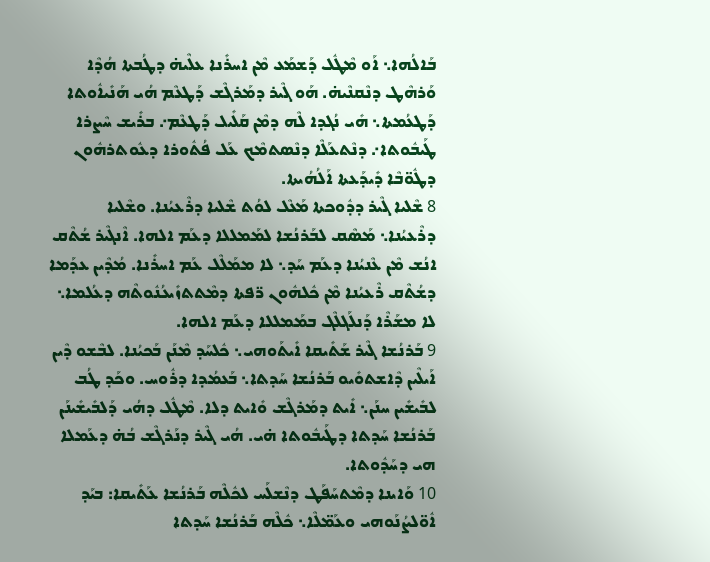ܒܰܐܠܳܗܐ܆ ܐܰܘ ܡܶܛܽܠ ܕܰܫܡܰܥ ܡܶܢ ܐܚܪܺܢܐ ܥܠܶܝܗ̇ ܕܛܳܒܬܐ ܗܳܕܶܐ ܘܰܪܗܶܛ ܕܢܶܩܢܶܝܗ̇. ܗܰܘ ܓܶܝܪ ܕܡܰܪܓܶܫ ܕܰܛܥܶܡ ܗܳܝ ܗܰܢܺܝܐܽܘܬܐ ܕܰܛܥܳܡܬܐ܆ ܗܺܝ ܢܳܓܕܐ ܠܶܗ ܕܡܶܢ ܩܰܠܺܝܠ ܕܰܛܥܶܡ܇ ܒܪܺܝܫ ܚܶܨܪܐ ܛܰܝܒܽܘܬܐ܇ ܕܢܶܬܥܰܠܶܐ ܕܢܶܣܬܡܶܟ ܥܰܠ ܦܳܬܽܘܪܐ ܕܥܽܘܬܪܗܽܘܢ ܕܛܽܘ̈ܒܶܐ ܕܺܝܕܰܥܬܐ ܐܰܠܳܗܳܝܬܐ.
8 ܫܶܠܝܐ ܓܶܝܪ ܕܕܽܘܟܬܐ ܡܰܥܶܠ ܠܘܳܬ ܫܶܠܝܐ ܕܪܶܥܝܳܢܐ. ܘܫܶܠܝܐ ܕܪܶܥܝܳܢܐ܆ ܡܰܣܶܩ ܠܒܰܪܢܳܫܐ ܠܡܰܡܠܠܐ ܕܥܰܡ ܐܠܗܐ. ܐܶܢܓܶܝܪ ܫܳܬܶܩ ܐܢܳܫ ܡܶܢ ܥܶܢܝܳܢܐ ܕܥܰܡ ܚܰܕ܆ ܠܐ ܡܡܰܠܶܠ ܥܰܡ ܐܚܪܺܢܐ. ܡܳܕܶܝܢ ܥܕܰܡܐ ܕܫܳܬܶܩ ܪܶܥܝܳܢܐ ܡܶܢ ܟܽܠܗܽܘܢ ܪ̈ܦܬܐ ܕܡܶܬܬܙܺܝܥܳܢܽܘܬܶܗ ܕܥܳܠܡܐ܆ ܠܐ ܡܫܰܪܶܐ ܕܰܢܠܰܓܠܶܓ ܒܡܰܡܠܠܐ ܕܥܰܡ ܐܠܗܐ.
9 ܒܰܪܢܳܫܐ ܓܶܝܪ ܫܰܬܺܝܩܐ ܐܺܝܬܰܘܗܝ܆ ܟܽܠܚܰܕ ܡܶܢܰܢ ܒܰܟܝܳܢܐ. ܠܒܶܫܘ ܕܶܝܢ ܐܰܝܠܶܝܢ ܕܶܐܫܬܘܺܝܘ ܒܰܪܢܳܫܐ ܚܰܕܬܐ܆ ܒܰܥܡܳܕܐ ܕܪܽܘܚ. ܘܟܰܕ ܛܳܒ ܠܒܺܝܫܺܝܢ ܚܢܰܢ܆ ܐܺܝܬ ܕܡܰܪܓܶܫ ܘܺܐܝܬ ܕܠܐ. ܡܶܛܽܠ ܕܗܳܝ ܕܰܠܒܺܝܫܺܝܢܰܢ ܒܰܪܢܳܫܐ ܚܰܕܬܐ ܕܛܰܝܒܽܘܬܐ ܗ̇ܝ. ܗܳܝ ܓܶܝܪ ܕܢܰܪܓܶܫ ܒܳܗ̇ ܕܥܰܡܠܐ ܗܝ ܕܚܰܕܽܘܬܐ.
10 ܘܰܐܝܢܐ ܕܡܶܬܚܰܦܰܛ ܕܢܶܫܠܰܚ ܠܟܽܠܶܗ ܒܰܪܢܳܫܐ ܥܰܬܺܝܩܐ: ܒܝܰܕ ܐܽܘ̈ܠܨܳܢܰܘܗܝ ܘܥܰܡ̈ܠܶܐ܆ ܟܽܠܶܗ ܒܰܪܢܳܫܐ ܚܰܕܬܐ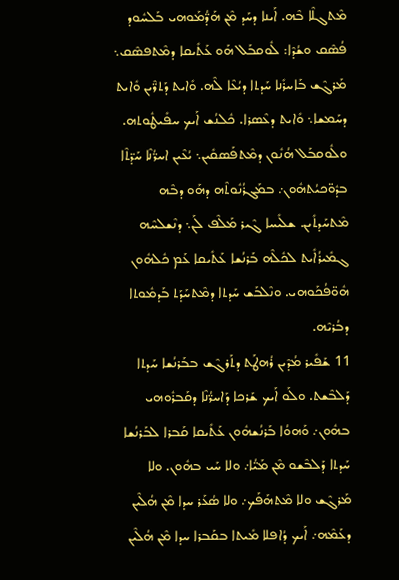ܡܶܬܓܠܶܐ ܒܶܗ. ܐܰܝܢܐ ܕܚܰܕ ܡܶܢ ܗܰܕ̈ܳܡܰܘܗܝ ܒܰܠܚܽܘܕ ܦܳܣܶܩ ܘܫܳܕܶܐ: ܠܽܘܩܒܰܠ ܗܰܘ ܥܰܬܺܝܩܐ ܕܡܶܬܦܣܶܩ܆ ܡܰܪܓܶܫ ܒܰܐܚܪܺܢܐ ܚܰܕܬܐ ܕܝܳܥܶܐ ܠܶܗ. ܘܺܐܝܬ ܕܰܬܪ̈ܶܝܢ ܘܺܐܝܬ ܕܚܰܡܫܐ܆ ܘܺܐܝܬ ܕܥܶܣܪܐ. ܟܽܠܢܳܫ ܐܰܝܟ ܚܦܺܝܛܽܘܬܗ. ܘܠܽܘܩܒܰܠ ܗܳܢܽܘܢ ܕܡܶܬܦܰܣܩܺܝܢ܆ ܝܳܥܶܝܢ ܐܚܪ̈ܳܢܶܐ ܚܰܕ̈ܬܶܐ ܒܕܽܘ̈ܟܝܳܬܗܽܘܢ܇ ܒܡܰܓܪܳܢܽܘܬܶܗ ܕܗܰܘ ܕܒܶܗ ܡܶܬܚܰܕܬܺܝܢ. ܫܠܺܝܚܐ ܓܶܝܪ ܡܰܠܶܦ ܠܰܢ܆ ܕܢܶܫܠܚܶܗ ܓܡܺܝܪܳܐܺܝܬ ܠܟܽܠܶܗ ܒܰܪܢܳܫܐ ܥܰܬܺܝܩܐ ܥܰܡ ܟܽܠܗܽܘܢ ܗܽܘ̈ܦܳܟܰܘܗܝ. ܘܢܶܠܒܰܫ ܚܰܕܬܐ ܕܡܶܬܚܰܕܰܬ ܒܰܕܡܽܘܬܐ ܕܒܳܪܝܶܗ.
11 ܫܰܦܺܝܪ ܡܳܕܶܝܢ ܪܳܗܛܰܬ ܕܬܰܪܓܶܫ ܒܒܰܪܢܳܫܐ ܚܰܕܬܐ ܕܰܠܒܶܫܬ. ܘܠܰܘ ܐܰܝܟ ܫܰܪܟܐ ܕܰܐܚܪ̈ܳܢܶܐ ܕܩܰܒܪܽܘܗܝ ܒܗܽܘܢ܇ ܘܰܗܘܳܐ ܒܰܪܢܳܫܗܽܘܢ ܥܰܬܺܝܩܐ ܩܰܒܪܐ ܠܒܰܪܢܳܫܐ ܚܰܕܬܐ ܕܰܠܒܶܫܘ ܡܶܢ ܡܰܝ̈ܳܐ܇ ܘܠܐ ܚܰܝ ܒܗܽܘܢ. ܘܠܐ ܡܰܪܓܶܫ ܘܠܐ ܡܶܬܗܰܦܰܟ܇ ܘܠܐ ܣܳܥܰܪ ܚܕܐ ܡܶܢ ܗܳܠܶܝܢ ܕܥܰܡܶܗ܇ ܐܰܝܟ ܕܳܐܦܠܐ ܡܺܝܬܐ ܒܩܰܒܪܐ ܚܕܐ ܡܶܢ ܗܳܠܶܝܢ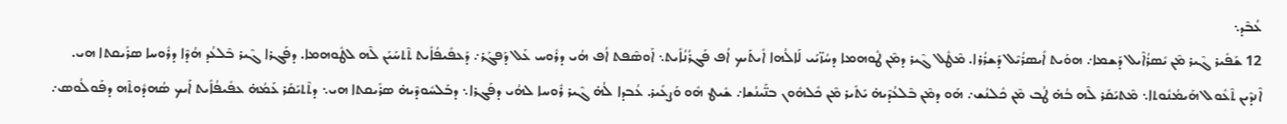ܥܳܒܶܕ܆
12 ܫܰܦܺܝܪ ܓܶܝܪ ܡܶܢ ܝܺܣܪܳܐܶܝܠ ܕܰܫܡܐ܇ ܗܘܰܝܬ ܐܺܝܣܪܳܝܶܠ ܕܰܫܪܳܪܐ. ܡܶܛܽܠ ܓܶܝܪ ܕܡܶܢ ܛܽܘܗܡܐ ܕܚܳܙ̈ܝܰܝ ܠܰܐܠܳܗܐ ܐܺܝܬܰܝܟ ܐܳܦ ܦܰܓܪܳܢܳܐܺܝܬ܆ ܐܰܘܣܶܦܬ ܐܳܦ ܗܳܝ ܕܪܽܘܚ ܥܰܠ ܕܰܦܓܰܪ܇ ܕܰܥܦܺܝܦܳܐܺܝܬ ܬܶܬܚܰܝܰܢ ܠܶܗ ܠܛܽܘܗܡܐ. ܕܦܰܓܪܐ ܓܶܝܪ ܒܶܠܥܳܕ ܗܳܕܶܐ ܕܪܽܘܚܐ ܣܪܺܝܩܬܐ ܗܝ. ܐܶܢܕܶܝܢ ܬܶܥܽܘܠ ܗܰܝܡܳܢܽܘܬܐ܆ ܡܶܬܝܰܩܰܪ ܠܶܗ ܒܳܗ̇ ܛܳܒ ܡܶܢ ܟܽܠܢܳܫ܇ ܗܰܘ ܕܡܶܢ ܒܶܠܥܳܕܶܝܗ̇ ܝܰܬܺܝܪ ܡܶܢ ܟܽܠܗܽܘܢ ܒܢ̈ܰܝܢܳܫܐ܇ ܫܺܝܛ ܗܽܘ ܘܰܨܥܺܝܪ. ܥܳܒܕܐ ܠܳܗ̇ ܓܶܝܪ ܪܽܘܚܐ ܠܗܳܝ ܕܦܰܓܪܐ܆ ܕܒܰܠܚܽܘܕܶܝܗ̇ ܣܪܺܝܩܬܐ ܗܝ܆ ܕܬܶܬܝܰܩܰܪ ܥܰܡܳܗ̇ ܥܦܺܝܦܳܐܺܝܬ ܐܰܝܟ ܣܳܗܕܽܘܬܶܗ ܕܦܰܘܠܳܘܣ܇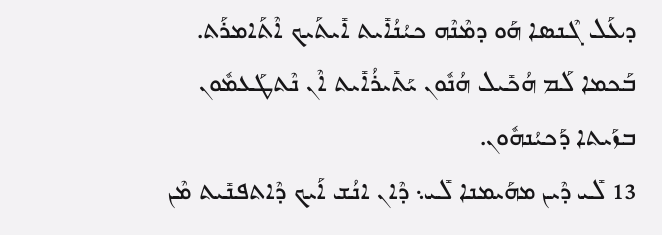ܕܥܰܠ ܓܶܢܣܐ ܗܰܘ ܕܡܶܢܶܗ ܟܝܳܢܳܐܺܝܬ ܐܺܝܬܰܝܟ ܐܶܬܰܐܡܪܰܬ. ܒܰܟܡܐ ܠܰܡ ܗܳܟܺܝܠ ܗܳܢܽܘܢ ܝܰܬܺܝܪܳܐܺܝܬ ܐܶܢ ܢܶܬܛܰܥܡܽܘܢ ܒܙܰܝܬܐ ܕܰܟܝܳܢܗܽܘܢ.
13 ܠܺܝ ܕܶܝܢ ܡܗܰܝܡܢܐ ܠܺܝ܆ ܕܶܐܢ ܐܢܳܫ ܐܰܝܟ ܕܶܐܬܦܢܺܝܬ ܡܶܢ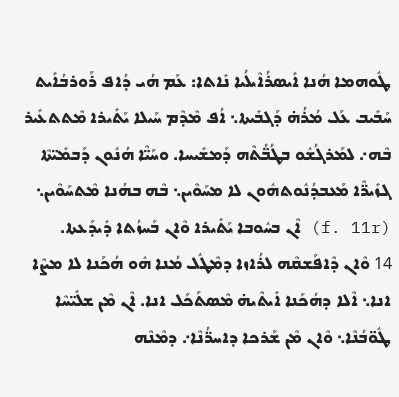ܛܽܘܗܡܐ ܗܳܢܐ ܐܺܝܣܪܳܐܶܝܠܳܝܐ ܢܺܐܬܐ: ܥܰܡ ܗܳܝ ܕܳܐܦ ܪܰܘܪܒܳܐܺܝܬ ܚܰܒܺܝܒ ܥܰܠ ܡܳܪܳܗ̇ ܕܰܓܒܺܝܬܐ܆ ܐܳܦ ܡܶܕܶܡ ܚܰܝܠܐ ܝܰܬܺܝܪܐ ܡܶܬܬܥܺܝܪ ܒܶܗ܇ ܠܡܰܪܓܳܫܽܘ ܒܛܳܒ̈ܳܬܶܗ ܕܰܡܫܺܝܚܐ. ܘܚܰܝ̈ܶܐ ܗܳܢܽܘܢ ܕܰܒܡܺܝ̈ܬܶܐ ܓܙܺܝܪ̈ܶܐ ܡܰܥܒܕܳܢܽܘܬܗܽܘܢ ܠܐ ܡܚܰܘܶܝܢ܆ ܒܶܗ ܒܗܳܢܐ ܡܶܬܚܰܘܶܝܢ܆ (f. 11r) ܐܶܢ ܒܚܽܘܒܐ ܝܰܬܺܝܪܐ ܘܶܐܢ ܒܰܚܙܳܬܐ ܕܺܝܕܰܥܬܐ.
14 ܘܶܐܢ ܕܶܐܦܰܫܩܶܗ ܠܪܳܐܙܐ ܕܡܶܛܽܠ ܡܳܢܐ ܗܽܘ ܗܳܟܰܢܐ ܠܐ ܡܨܶܐ ܐܢܐ܆ ܐܶܠܐ ܕܗܳܟܰܢܐ ܐܺܝܬܶܝܗ̇ ܡܶܣܬܰܟܰܠ ܐܢܐ. ܐܶܢ ܡܶܢ ܫܠܺܝ̈ܚܶܐ ܛܽܘ̈ܒܳܢܶܐ܆ ܘܶܐܢ ܡܶܢ ܫܰܪܟܐ ܕܐܚܪ̈ܳܢܶܐ܇ ܕܡܶܢܶܗ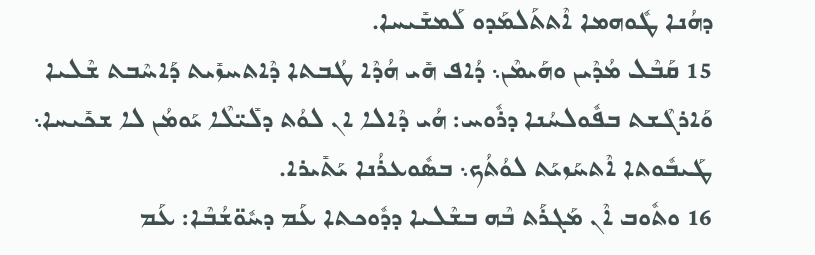ܕܗܳܢܐ ܛܽܘܗܡܐ ܐܶܬܬܰܠܡܰܕܘ ܠܰܡܫܺܝܚܐ.
15 ܩܰܒܶܠ ܡܳܕܶܝܢ ܘܗܰܝܡܶܢ܆ ܕܳܐܦ ܗܺܝ ܗܳܕܶܐ ܛܳܒܬܐ ܕܶܐܬܚܙܺܝܬ ܕܰܐܚܶܒܬ ܫܶܠܝܐ ܘܰܐܪܓܶܫܬ ܒܦܽܘܠܚܳܢܐ ܕܪܽܘܚ: ܗܳܝ ܕܶܐܠܐ ܐܢ ܠܘܳܬ ܕܠܺܝ̈ܠܶܐ ܝܰܘܡܳܢ ܠܐ ܫܟܺܝܚܐ܆ ܛܰܝܒܽܘܬܐ ܐܶܬܚܰܙܝܰܬ ܠܘܳܬܳܟ܆ ܒܣܽܘܥܪܳܢܐ ܝܰܬܺܝܪܐ.
16 ܘܬܽܘܒ ܐܶܢ ܡܰܓܪܰܬ ܒܶܗ ܒܫܶܠܝܐ ܕܕܽܘܟܬܐ ܥܰܡ ܕܚܽܘ̈ܫܳܒܶܐ: ܥܰܡ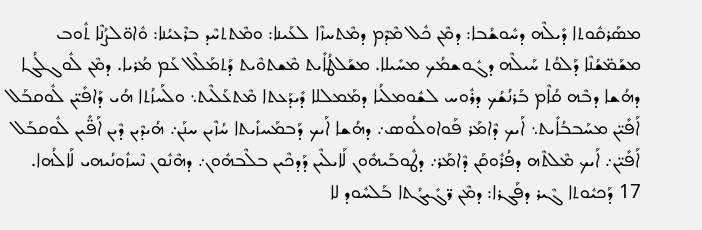ܡܣܰܪܩܽܘܬܐ ܕܺܝܠܶܗ ܕܚܽܘܫܳܒܐ: ܕܡܶܢ ܟܽܠ ܡܶܕܶܡ ܕܡܶܬܚܙܶܐ ܠܥܰܝܢܐ: ܘܡܶܬܬܚܶܕ ܒܪܶܥܝܳܢܐ: ܘܽܐܘ̈ܠܨܳܢܶܐ ܬܽܘܒ ܡܫܰܡ̈ܫܳܢܶܐ ܕܰܠܘܳܬ ܚܰܝܠܶܗ ܕܓܽܘܫܡܳܟ ܡܚܺܝܠܐ. ܡܫܰܠܛܳܐܺܝܬ ܡܶܫܬܘܶܝܬ ܕܰܬܡܰܠܶܠ ܥܰܡ ܡܳܪܝܐ. ܕܡܶܢ ܠܽܘܓܠܳܓܐ ܕܗܳܫܐ ܕܒܶܗ ܩܳܐܶܡ ܒܰܪܢܳܫܳܟ ܕܪܽܘܚ ܠܫܽܘܡܠܳܝܐ ܕܡܰܡܠܠܐ ܕܺܝܕܰܥܬܐ ܡܶܬܥܰܠܶܝܬ܆ ܘܠܰܚܙܳܬܐ ܗܳܝ ܕܰܐܦܺܝ̈ܢ ܠܽܘܩܒܰܠ ܐܰܦܺܝ̈ܢ ܡܚܰܒܒܳܐܺܝܬ܆ ܐܰܝܟ ܕܶܐܡܰܪ ܦܰܘܐܘܠܳܘܣ܇ ܕܗܳܫܐ ܐܰܝܟ ܕܰܒܡܰܚܙܺܝܬܐ ܚܳܙܶܝܢ ܚܢܰܢ܇ ܗܳܝܕܶܝܢ ܕܶܝܢ ܐܰܦ̈ܺܝܢ ܠܽܘܩܒܰܠ ܐܰܦܺܝ̈ܢ܇ ܐܰܝܟ ܡܶܠܬܶܗ ܕܦܳܪܽܘܩܰܢ ܕܶܐܡܰܪ܇ ܕܛܽܘܒܰܝܗܽܘܢ ܠܰܐܝܠܶܝܢ ܕܰܕܟܶܝܢ ܒܠܶܒܗܽܘܢ܇ ܕܗܶܢܽܘܢ ܢܶܚܙܽܘܢܳܝܗܝ ܠܰܐܠܳܗܐ.
17 ܕܰܟܝܽܘܬܐ ܓܶܝܪ ܕܦܰܓܪܐ: ܕܡܶܢ ܪ̈ܓܺܝܓܳܬܐ ܒܰܠܚܽܘܕ ܠܐ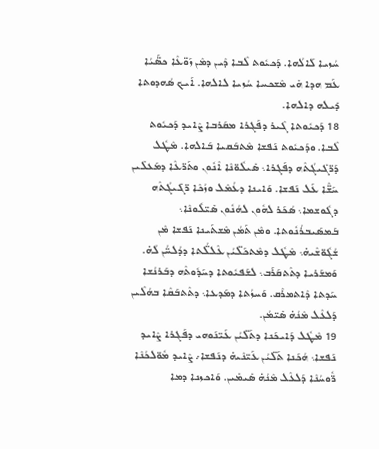ܚܳܙܝܐ ܠܰܐܠܳܗܐ. ܕܰܟܝܽܘܬ ܠܶܒܐ ܕܶܝܢ ܕܡܶܢ ܙܰܘ̈ܥܶܐ ܟܣ̈ܰܝܳܐ ܥܰܡ ܗܕܐ ܗܺܝ ܡܶܫܟܚܐ ܚܳܙܝܐ ܠܐܠܗܐ. ܐܰܝܟ ܣܳܗܕܘܬܐ ܕܺܝܠܗ ܕܐܠܗܐ.
18 ܕܰܟܝܽܘܬܐ ܓܶܝܪ ܕܦܰܓܪܐ ܡܩܰܪܒܐ ܨܶܐܝܕ ܕܰܟܝܽܘܬ ܠܶܒܐ. ܘܕܰܟܝܽܘܬ ܢܰܦܫܐ ܡܶܬܒܰܩܝܐ ܒܰܐܠܗܐ. ܡܶܛܽܠ ܕܰܪ̈ܓܺܝܓܳܬܶܗ ܕܦܰܓܪܐ܆ ܣܺܝܠܽܘ̈ܢܶܐ ܐܶܢܽܘܢ ܘܬܰܪ̈ܥܶܐ ܕܡܰܥܠܺܝܢ ܚܰܫ̈ܶܐ ܥܰܠ ܢܰܦܫܐ. ܘܰܐܝܢܐ ܕܥܳܡܶܠ ܘܙܳܟܶܐ ܪ̈ܓܺܝܓܳܬܶܗ ܕܓܽܘܫܡܐ܆ ܣܳܟܰܪ ܠܗܽܘܢ ܠܗܳܢܽܘܢ ܣܺܝ̈ܠܽܘܢܶܐ܆ ܒܰܡܣܰܝܒܪܳܢܽܘܬܐ. ܘܡܶܢ ܬܰܡܳܢ ܡܶܫܬܰܝܢܐ ܢܰܦܫܐ ܡܶܢ ܫܳܓܽܘ̈ܫܶܝܗ̇܆ ܡܶܛܽܠ ܕܡܶܬܟܰܠ̈ܝܳܢ ܥܶܠܠ̈ܳܬܐ ܕܕܳܠܚ̈ܳܢ ܠܳܗ̇. ܘܰܡܫܰܪܝܐ ܕܬܶܬܩܰܪܰܒ܆ ܠܫܰܦܝܽܘܬܐ ܕܚܰܕܽܘܬܶܗ ܕܒܰܪܢܳܫܐ ܚܰܕܬܐ ܕܶܐܬܡܪܶܩ. ܘܰܚܙܳܬܐ ܕܡܰܕܥܐ܆ ܕܬܶܬܒܰܩܶܐ ܒܗܳܠܶܝܢ ܕܰܠܥܶܠ ܡܶܢܳܗ̇ ܣܺܝ̈ܡܳܢ.
19 ܡܶܛܽܠ ܕܰܐܝܟܰܢܐ ܕܬܰܠ̈ܝܳܢ ܥܰܝ̈ܢܰܘܗܝ ܕܦܰܓܪܐ ܨܶܐܝܕ ܢܰܦܫܐ܆ ܗܳܟܰܢܐ ܬܰܠ̈ܝܳܢ ܥܰܝ̈ܢܶܝܗ̇ ܕܢܰܦܫܐ܇ ܨܶܐܝܕ ܡܽܘ̈ܠܟܳܢܶܐ ܪ̈ܽܘܚܳܢܶܐ ܕܰܠܥܶܠ ܡܶܢܳܗ̇ ܣܺܝܡܺܝܢ. ܘܰܐܟܙܢܐ ܕܡܐ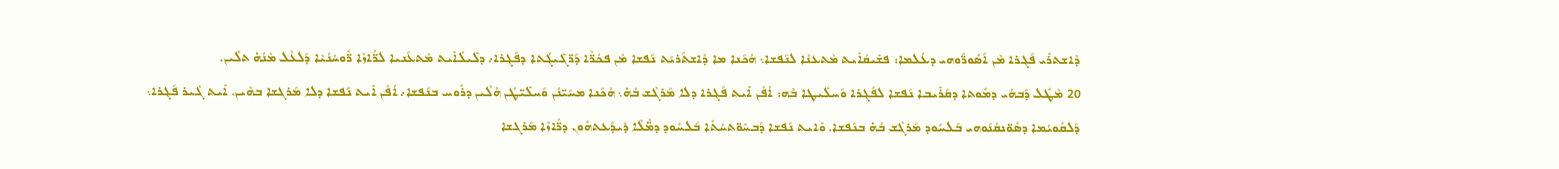ܕܶܐܫܬܪܺܝ ܦܰܓܪܐ ܡܶܢ ܐܰܣܽܘܪ̈ܰܘܗܝ ܕܥܳܠܡܐ: ܦܫܺܝܩܳܐܺܝܬ ܡܶܬܥܢܶܐ ܠܢܰܦܫܐ܆ ܗܳܟܰܢܐ ܡܐ ܕܶܐܫܬܰܪܝܰܬ ܢܰܦܫܐ ܡܶܢ ܦܟܳܪ̈ܶܐ ܕܰܪ̈ܓܺܝܓܳܬܐ ܕܦܰܓܪܐ܇ ܕܠܺܝܠܳܐܺܝܬ ܡܶܬܥܰܢܝܐ ܠܪ̈ܳܐܙܶܐ ܪ̈ܽܘܚܳܢܳܝܶܐ ܕܰܠܥܶܠ ܡܶܢܳܗ̇ ܬܠܶܝܢ.
20 ܡܶܛܽܠ ܕܰܒܗܳܝ ܕܡܽܘܬܐ ܕܩܰܪܺܝܒܐ ܢܰܦܫܐ ܠܦܰܓܪܐ ܘܰܚܠܺܝܛܐ ܒܶܗ: ܐܳܦܶܢ ܐܺܝܬ ܦܰܓܪܐ ܕܠܐ ܡܰܪܓܶܫ ܒܳܗ̇܆ ܗܳܟܰܢܐ ܡܚܰܝ̈ܢܳܢ ܘܰܚܠܺܝ̈ܛܳܢ ܗܳܠܶܝܢ ܕܪܽܘܚ ܒܢܰܦܫܐ܇ ܐܳܦܶܢ ܐܺܝܬ ܢܰܦܫܐ ܕܠܐ ܡܰܪܓܫܐ ܒܗܶܝܢ. ܐܺܝܬ ܓܶܝܪ ܦܰܓܪܐ܆ ܕܰܠܩܽܘܝܳܡܐ ܕܣܽܘ̈ܢܩܳܢܰܘܗܝ ܒܰܠܚܽܘܕ ܡܰܪܓܶܫ ܒܳܗ̇ ܒܢܰܦܫܐ. ܘܺܐܝܬ ܢܰܦܫܐ ܕܰܒܚܽܘ̈ܬܚܳܬܶܐ ܒܰܠܚܽܘܕ ܕܡ̈ܶܠܶܐ ܕܺܝܕܰܥܬܗܽܘܢ ܕܪ̈ܳܐܙܶܐ ܡܰܪܓܫܐ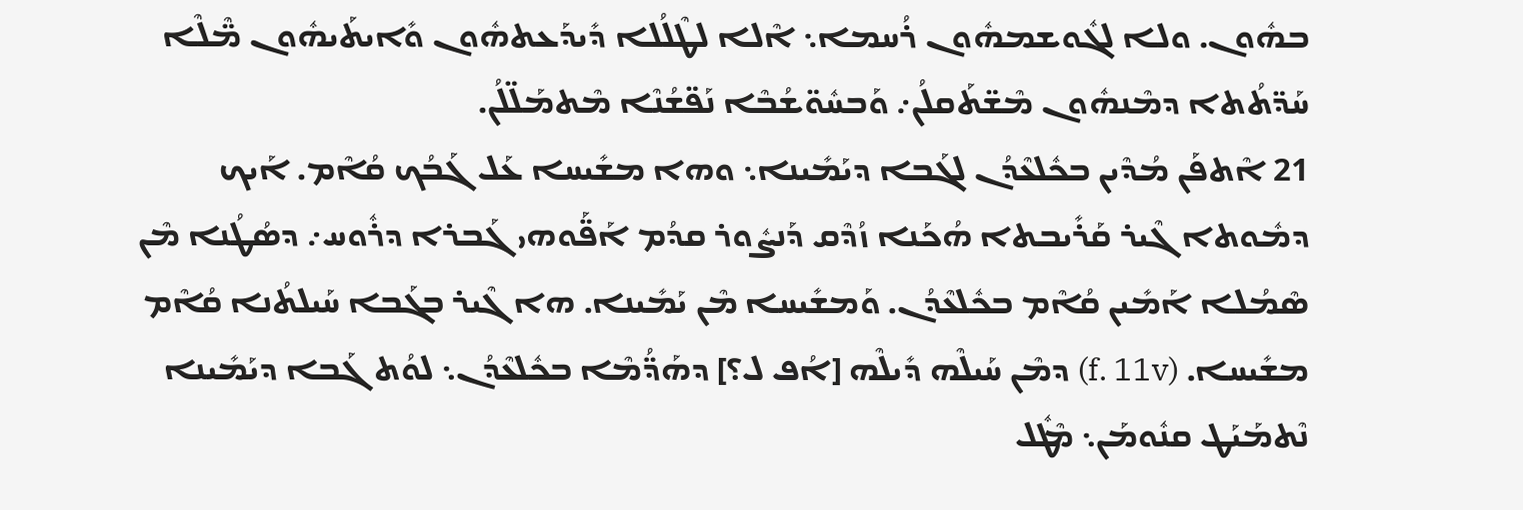ܒܗܽܘܢ. ܘܠܐ ܠܓܽܘܫܡܗܽܘܢ ܪܳܚܡܐ܆ ܐܶܠܐ ܠܛܶܠܳܠܐ ܕܺܝܕܰܥܬܗܽܘܢ ܘܺܐܝܬܰܝܗܽܘܢ ܡ̈ܶܠܶܐ ܚܰܕ̈ܬܳܬܐ ܕܡܶܢܗܽܘܢ ܡܶܫ̈ܬܰܩܠܳܢ܇ ܘܰܒܚܽܘ̈ܫܳܒܶܐ ܢܰܦ̈ܫܳܢܶܐ ܡܶܬܡܰܠ̈ܠܳܢ.
21 ܐܶܬܦܰܢ ܡܳܕܶܝܢ ܒܟܽܠܥܶܕܳܢ ܠܓܰܒܐ ܕܝܰܡܺܝܢܐ܆ ܘܗܐ ܡܫܺܝܚܐ ܥܰܠ ܓܰܒܳܟ ܩܳܐܶܡ. ܐܰܝܟ ܕܡܽܘܬܐ ܓܶܝܪ ܩܰܪܺܝܒܬܐ ܗܳܟܰܢܐ ܙܳܕܶܩ ܕܰܢܨܽܘܪ ܩܕܳܡ ܐܰܦ̈ܰܘܗܝ ܓܰܒܪܐ ܕܪܽܘܚ܇ ܕܣܳܛܳܢܐ ܡܶܢ ܣܶܡܳܠܐ ܐܰܡܺܝܢ ܩܳܐܶܡ ܒܟܽܠܥܶܕܳܢ. ܘܰܡܫܺܝܚܐ ܡܶܢ ܝܰܡܺܝܢܐ. ܗܐ ܓܶܝܪ ܒܓܰܒܐ ܚܰܝܠܬܳܢܐ ܩܳܐܶܡ ܡܫܺܝܚܐ. (f. 11v) ܕܡܶܢ ܚܰܝܠܶܗ ܕܺܝܠܶܗ [ܐܳܦ ܠ؟] ܕܗܰܕ̈ܳܡܶܐ ܒܟܽܠܥܶܕܳܢ܆ ܠܘܳܬ ܓܰܒܐ ܕܝܰܡܺܝܢܐ ܢܶܬܡܰܝܰܛ ܩܢܽܘܡܰܢ܆ ܡܶܛܽܠ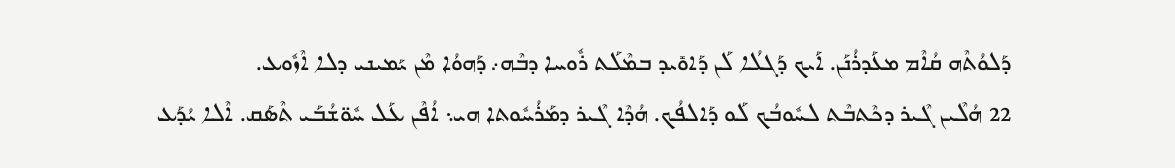ܕܰܠܘܳܬܶܗ ܩܳܐܶܡ ܡܥܰܕܪܳܢܰܢ. ܐܰܝܟ ܕܰܓܠܳܐ ܠܰܢ ܕܰܐܘܺܝܕ ܒܡܶܠܰܬ ܪܽܘܚܐ ܕܒܶܗ܇ ܕܰܗܘܳܐ ܡܶܢ ܝܰܡܝܢܝ ܕܠܐ ܐܶܙܽܘܥ.
22 ܗܳܠܶܝܢ ܓܶܝܪ ܕܟܶܬܒܶܬ ܠܚܽܘܒܳܟ ܠܰܘ ܕܰܐܠܦܳܟ. ܗܳܕܶܐ ܓܶܝܪ ܕܡܰܪܳܚܽܘܬܐ ܗܝ܆ ܐܳܦܶܢ ܥܰܠ ܚܽܘ̈ܫܳܒܰܝ ܬܶܣܰܩ. ܐܶܠܐ ܝܳܕܰܥ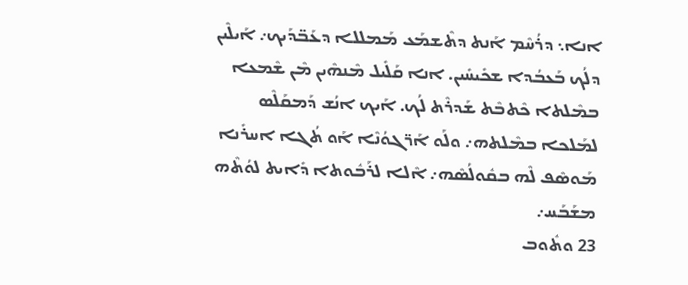ܐܢܐ܆ ܕܪܳܚܶܡ ܐܰܢܬ ܕܬܶܫܡܰܥ ܡܰܡܠܠܐ ܕܥܰܒ̈ܕܰܝܟ܇ ܐܰܝܠܶܝܢ ܕܠܳܟ ܒܰܥܒܳܕܐ ܫܟܺܝܚܺܝܢ. ܐܢܐ ܩܰܠܺܝܠ ܡܶܢܗܶܝܢ ܡܶܢ ܫܶܡܥܐ ܒܡܶܠܬܐ ܟܶܬܒܶܬ ܫܰܕܪܶܬ ܠܳܟ. ܐܰܝܟ ܐܢܳܫ ܕܰܡܩܰܠܶܣ ܠܡܰܠܟܐ ܒܡܶܠܬܗ܇ ܘܠܰܘ ܐܰܪ̈ܓܘܳܢܶܐ ܐܰܘ ܬܳܓܐ ܐܚܪܺܢܐ ܡܰܘܣܶܦ ܠܶܗ ܒܩܽܘܠܳܣܶܗ܇ ܐܶܠܐ ܠܪܰܒܽܘܬܐ ܕܺܐܝܬ ܠܘܳܬܶܗ ܡܫܰܒܰܚ܇
23 ܘܬܽܘܒ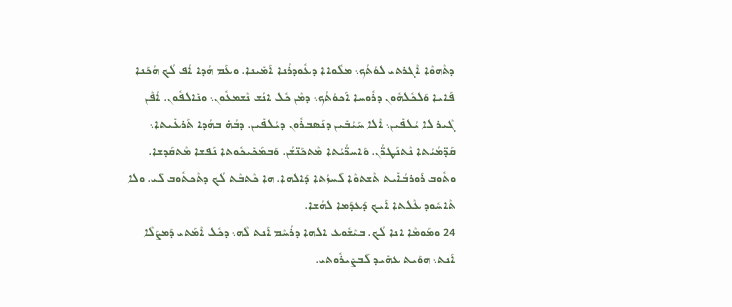ܕܬܶܗܘܶܐ ܐܶܓܪܬܝ ܠܘܳܬܳܟ܆ ܡܠܽܘܐܐ ܕܥܽܘܕܪܳܢܐ ܐܰܡܺܝܢܐ. ܘܥܰܡ ܗܳܕܐ ܐܳܦ ܠܳܟ ܗܳܟܰܢܐ ܦܰܐܝܐ ܘܰܠܟܽܠܗܽܘܢ ܕܪܽܘܚܐ ܐܰܟܘܳܬܳܟ܆ ܕܡܶܢ ܟܽܠ ܐܢܳܫ ܢܶܫܡܥܽܘܢ܆ ܘܢܺܐܠܦܽܘܢ. ܐܳܦܶܢ ܓܶܝܪ ܠܐ ܝܳܠܦܺܝܢ܆ ܐܶܠܐ ܚܰܝܳܒܺܝܢ ܕܢܰܣܒܪܽܘܢ ܕܝܳܠܦܺܝܢ. ܕܒܳܗ̇ ܒܗܳܕܐ ܬܰܪܥܺܝܬܐ܆ ܩܰܕ̈ܡܳܝܳܬܐ ܢܶܬܢܰܛܪ̈ܳܢ. ܘܰܐܚܪ̈ܳܝܳܬܐ ܡܶܬܟܰܢ̈ܫܳܢ. ܘܰܒܡܰܟܺܝܟܽܘܬܐ ܢܰܦܫܐ ܡܶܬܩܰܕܫܐ. ܘܬܽܘܒ ܪܰܘܪܒܳܐܺܝܬ ܬܶܫܬܘܶܐ ܠܰܚܙܳܬܐ ܕܰܐܠܗܐ. ܗܐ ܟܶܬܒܶܬ ܠܳܟ ܕܬܶܟܬܽܘܒ ܠܺܝ. ܘܠܐ ܬܶܐܚܽܘܕ ܥܶܠܬܐ ܐܰܝܟ ܕܰܥܕܰܡܐ ܠܗܳܫܐ.
24 ܘܡܰܘܡܶܐ ܐܢܐ ܠܳܟ. ܒܝܶܫܽܘܥ ܐܠܗܐ ܕܪܳܚܶܡ ܐܰܢܬ ܠܶܗ܆ ܕܟܽܠ ܐܶܡܰܬܝ ܕܰܡܨܰܠܶܐ ܐܰܢܬ܆ ܗܘܰܝܬ ܥܗܺܝܕ ܠܰܒܨܺܝܪܽܘܬܝ.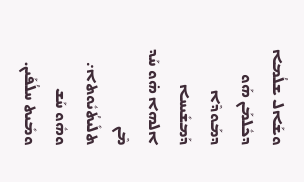ܘܫܰܐܠ ܫܠܳܡܐ ܕܟܽܠܡܰܢ ܗܰܘ ܕܡܰܘܕܶܐ ܕܰܡܫܺܝܚܐ ܐܠܗܐ ܗ̇ܘ ܚܰܕ ܡܶܢ ܬܠܺܝܬܳܝܽܘܬܐ܇ ܘܗܽܘ ܚܰܫ ܘܡܺܝܬ ܚܠܳܦܰܝܢ.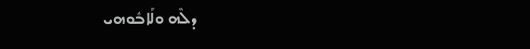ܕܠܶܗ ܘܠܰܐܒܽܘܗܝ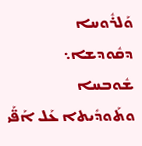ܘܰܠܪܽܘܚܐ ܕܩܽܘܕܫܐ܆ ܫܽܘܒܚܐ ܘܬܰܘܕܺܝܬܐ ܥܰܠ ܐܰܦ̈ܰܝ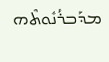ܡܕܰܒܪܳܢܽܘܬܶܗ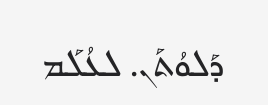ܕܰܠܘܳܬܰܢ. ܠܥܳܠܰܡ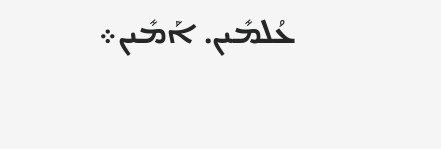ܥܳܠܡܺܝܢ. ܐܰܡܺܝܢ܀